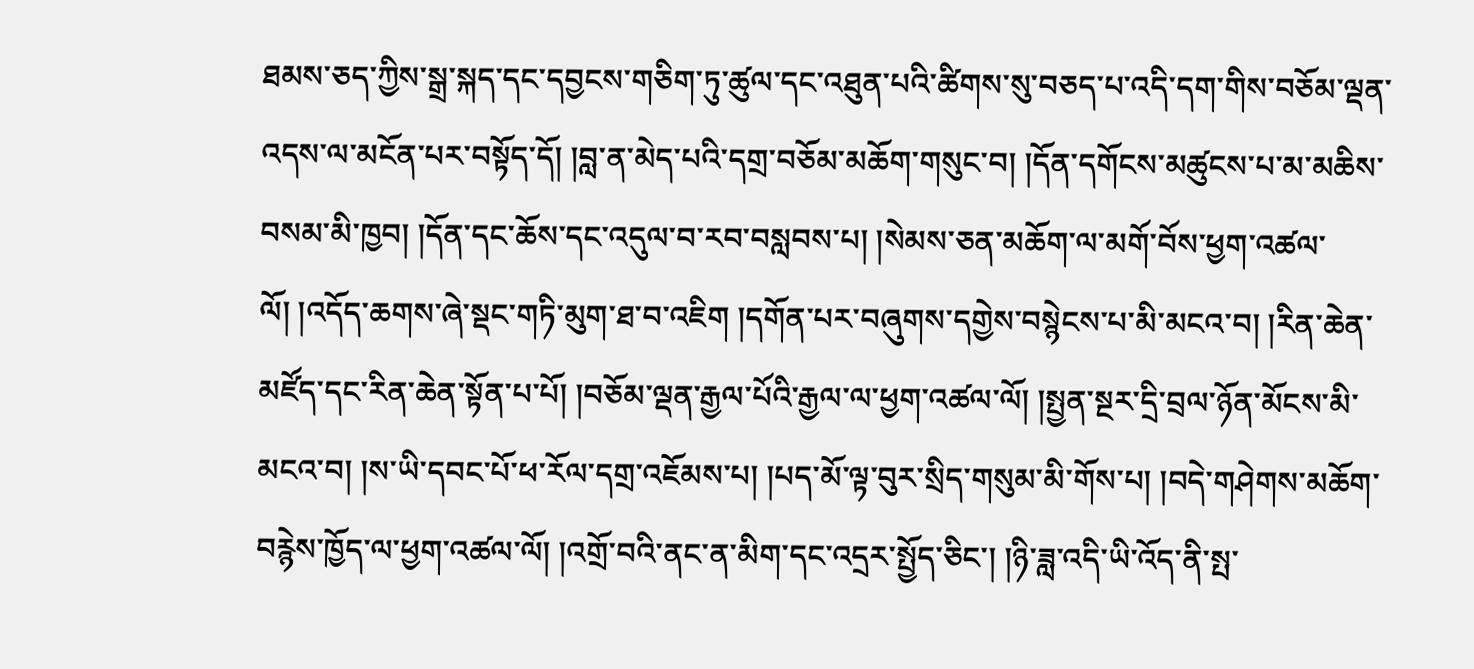ཐམས་ཅད་ཀྱིས་སྒྲ་སྐད་དང་དབྱངས་གཅིག་ཏུ་ཚུལ་དང་འཐུན་པའི་ཚིགས་སུ་བཅད་པ་འདི་དག་གིས་བཅོམ་ལྡན་འདས་ལ་མངོན་པར་བསྟོད་དོ། །བླ་ན་མེད་པའི་དགྲ་བཅོམ་མཆོག་གསུང་བ། །དོན་དགོངས་མཚུངས་པ་མ་མཆིས་བསམ་མི་ཁྱབ། །དོན་དང་ཆོས་དང་འདུལ་བ་རབ་བསླབས་པ། །སེམས་ཅན་མཆོག་ལ་མགོ་བོས་ཕྱག་འཚལ་ལོ། །འདོད་ཆགས་ཞེ་སྡང་གཏི་མུག་ཐ་བ་འཇིག །དགོན་པར་བཞུགས་དགྱེས་བསྙེངས་པ་མི་མངའ་བ། །རིན་ཆེན་མཛོད་དང་རིན་ཆེན་སྟོན་པ་པོ། །བཅོམ་ལྡན་རྒྱལ་པོའི་རྒྱལ་ལ་ཕྱག་འཚལ་ལོ། །སྤྱན་སྔར་དྲི་བྲལ་ཉོན་མོངས་མི་མངའ་བ། །ས་ཡི་དབང་པོ་ཕ་རོལ་དགྲ་འཇོམས་པ། །པད་མོ་ལྟ་བུར་སྲིད་གསུམ་མི་གོས་པ། །བདེ་གཤེགས་མཆོག་བརྙེས་ཁྱོད་ལ་ཕྱག་འཚལ་ལོ། །འགྲོ་བའི་ནང་ན་མིག་དང་འདྲར་སྤྱོད་ཅིང་། །ཉི་ཟླ་འདི་ཡི་འོད་ནི་སྤ་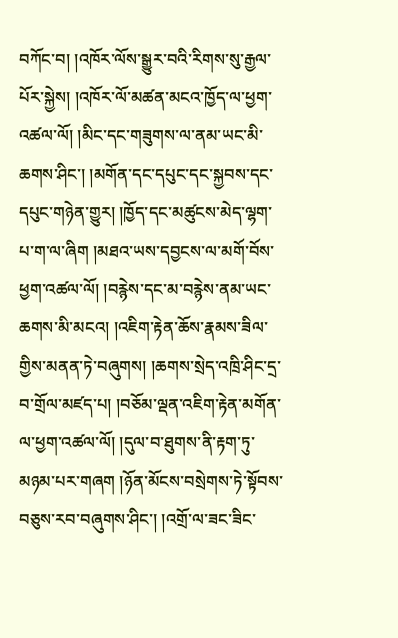བཀོང་བ། །འཁོར་ལོས་སྒྱུར་བའི་རིགས་སུ་རྒྱལ་པོར་སྐྱེས། །འཁོར་ལོ་མཚན་མངའ་ཁྱོད་ལ་ཕྱག་འཚལ་ལོ། །མིང་དང་གཟུགས་ལ་ནམ་ཡང་མི་ཆགས་ཤིང་། །མགོན་དང་དཔུང་དང་སྐྱབས་དང་དཔུང་གཉེན་གྱུར། །ཁྱོད་དང་མཚུངས་མེད་ལྷག་པ་ག་ལ་ཞིག །མཐའ་ཡས་དབྱངས་ལ་མགོ་བོས་ཕྱག་འཚལ་ལོ། །བརྙེས་དང་མ་བརྙེས་ནམ་ཡང་ཆགས་མི་མངའ། །འཇིག་རྟེན་ཆོས་རྣམས་ཟིལ་གྱིས་མནན་ཏེ་བཞུགས། །ཆགས་སྲེད་འཁྲི་ཤིང་དྲ་བ་གྲོལ་མཛད་པ། །བཅོམ་ལྡན་འཇིག་རྟེན་མགོན་ལ་ཕྱག་འཚལ་ལོ། །དུལ་བ་ཐུགས་ནི་རྟག་ཏུ་མཉམ་པར་གཞག །ཉོན་མོངས་བསྲེགས་ཏེ་སྟོབས་བཅུས་རབ་བཞུགས་ཤིང་། །འགྲོ་ལ་ཟང་ཟིང་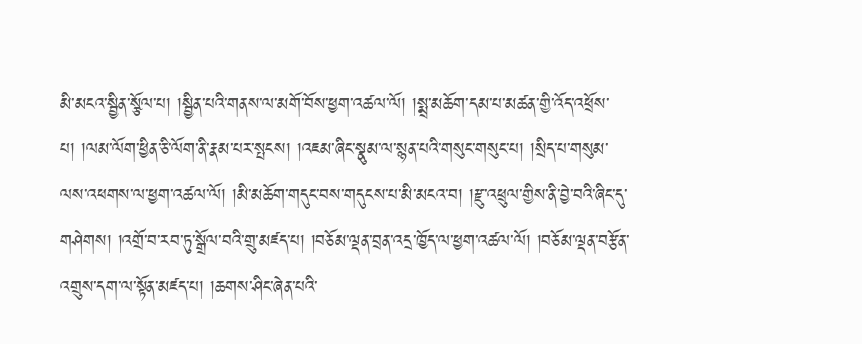མི་མངའ་སྦྱིན་སྩོལ་པ། །སྦྱིན་པའི་གནས་ལ་མགོ་བོས་ཕྱག་འཚལ་ལོ། །སྨྲ་མཆོག་དམ་པ་མཚན་གྱི་འོད་འཕྲོས་པ། །ལམ་ལོག་ཕྱིན་ཅི་ལོག་ནི་རྣམ་པར་སྤངས། །འཇམ་ཞིང་སྣུམ་ལ་སྙན་པའི་གསུང་གསུང་པ། །སྲིད་པ་གསུམ་ལས་འཕགས་ལ་ཕྱག་འཚལ་ལོ། །མི་མཆོག་གདུང་བས་གདུངས་པ་མི་མངའ་བ། །རྫུ་འཕྲུལ་གྱིས་ནི་བྱེ་བའི་ཞིང་དུ་གཤེགས། །འགྲོ་བ་རབ་ཏུ་སྒྲོལ་བའི་གྲུ་མཛད་པ། །བཅོམ་ལྡན་བྲན་འདྲ་ཁྱོད་ལ་ཕྱག་འཚལ་ལོ། །བཅོམ་ལྡན་བརྩོན་འགྲུས་དག་ལ་སྟོན་མཛད་པ། །ཆགས་ཤིང་ཞེན་པའི་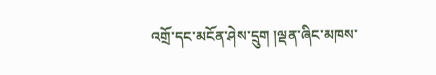འགྲོ་དང་མངོན་ཤེས་དྲུག །ལྡན་ཞིང་མཁས་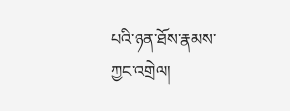པའི་ཉན་ཐོས་རྣམས་ཀྱང་འགྲེལ།